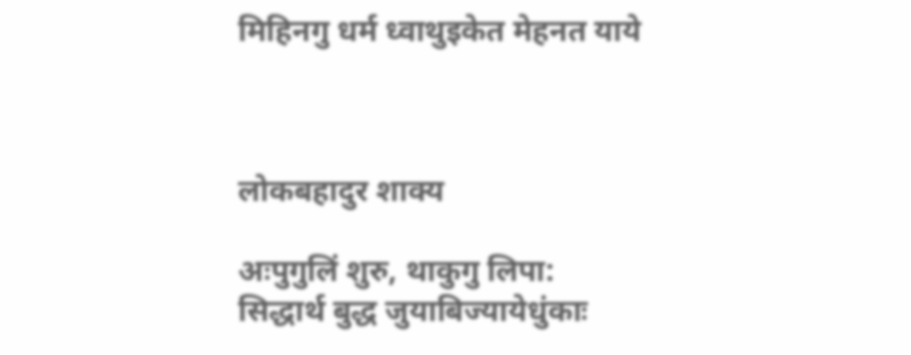मिहिनगु धर्म ध्वाथुइकेत मेहनत याये



लोकबहादुर शाक्य

अःपुगुलिं शुरु, थाकुगु लिपा:
सिद्धार्थ बुद्ध जुयाबिज्यायेधुंकाः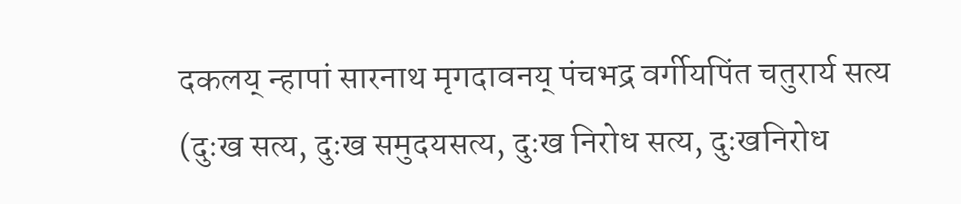दकलय् न्हापां सारनाथ मृगदावनय् पंचभद्र वर्गीयपिंत चतुरार्य सत्य (दुःख सत्य, दुःख समुदयसत्य, दुःख निरोध सत्य, दुःखनिरोध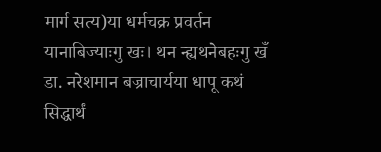मार्ग सत्य)या धर्मचक्र प्रवर्तन यानाबिज्याःगु खः। थन न्ह्यथनेबहःगु खँ डा. नरेशमान बज्राचार्यया धापू कथं सिद्धार्थं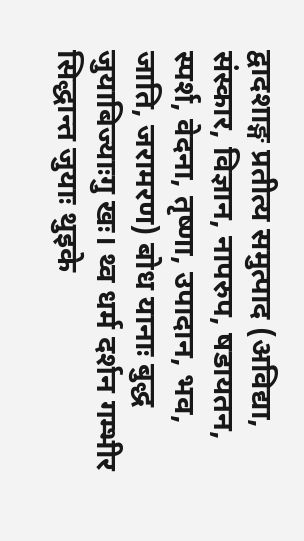द्वादशाङ्ग प्रतीत्य समुत्पाद (अविद्या, संस्कार, विज्ञान, नापरुप, षडायतन, स्पर्श, वेदना, तृष्णा, उपादान, भव, जाति, जरामरण) बोध यानाः बुद्ध जुयाबिज्याःगु खः। थ्व धर्म दर्शन गम्भीर सिद्धान्त जुयाः थुइके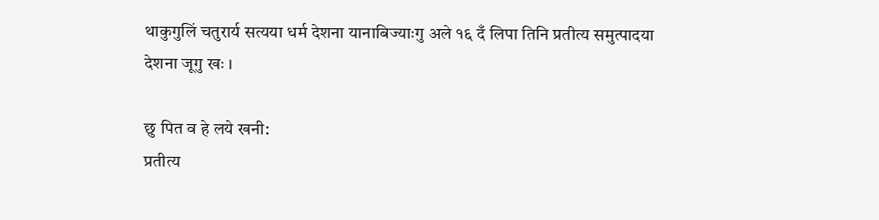थाकुगुलिं चतुरार्य सत्यया धर्म देशना यानाबिज्याःगु अले १६ दँ लिपा तिनि प्रतीत्य समुत्पादया देशना जूगु खः ।

छु पित व हे लये खनी:
प्रतीत्य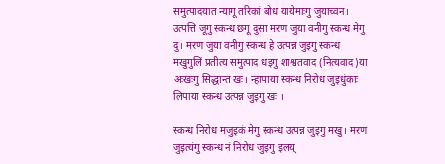समुत्पादयात न्यागू तरिकां बोध यायेमाःगु जुयाच्वन। उत्पत्ति जूगु स्कन्ध छगू दुसा मरण जुया वनीगु स्कन्ध मेगु दु। मरण जुया वनीगु स्कन्ध हे उत्पन्न जुइगु स्कन्ध मखुगुलिं प्रतीत्य समुत्पाद धइगु शाश्वतवाद (नित्यवाद)या अःखःगु सिद्धान्त खः। न्हापाया स्कन्ध निरोध जुइधुंकाः लिपाया स्कन्ध उत्पन्न जुइगु खः ।

स्कन्ध निरोध मजुइकं मेगु स्कन्ध उत्पन्न जुइगु मखु। मरण जुइत्यंगु स्कन्ध नं निरोध जुइगु इलय्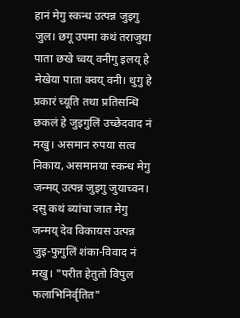हानं मेगु स्कन्ध उत्पन्न जुइगु जुल। छगू उपमा कथं तराजुया पाता छखे च्वय् वनीगु इलय् हे मेखेया पाता क्वय् वनी। थुगु हे प्रकारं च्यूति तथा प्रतिसन्धि छकलं हे जुइगुलिं उच्छेदवाद नं मखु। असमान रुपया सत्व निकाय, असमानया स्कन्ध मेगु जन्मय् उत्पन्न जुइगु जुयाच्वन। दसु कथं ब्यांचा जात मेगु जन्मय् देव विकायस उत्पन्न जुइ-फुगुलिं शंका-विवाद नं मखु। "परीत हेतुतो विपुल फलाभिनिर्वृतित"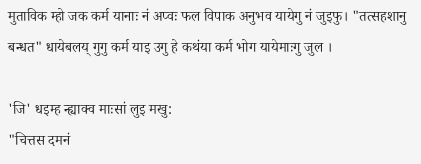मुताविक म्हो जक कर्म यानाः नं अप्वः फल विपाक अनुभव यायेगु नं जुइफु। "तत्सहशानु बन्धत" धायेबलय् गुगु कर्म याइ उगु हे कथंया कर्म भोग यायेमाःगु जुल ।

'जि' धइम्ह न्ह्याक्व माःसां लुइ मखु:
"चित्तस दमनं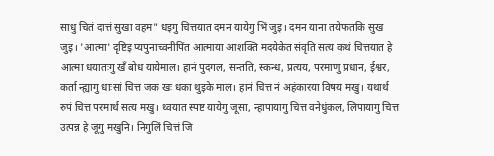साधु चितं दात्तं सुखा वहम" धइगु चित्तयात दमन यायेगु भिं जुइ। दमन याना तयेफतकि सुख जुइ। 'आत्मा' दृष्टिइ प्यपुनाच्वनीपिंत आत्माया आशक्ति मदयेकेत संवृति सत्य कथं चित्तयात हे आत्मा धयातःगु खँ बोध यायेमाल। हानं पुदगल, सन्तति, स्कन्ध, प्रत्यय, परमाणु प्रधान, ईश्वर, कर्ता न्ह्यागु धाःसां चित्त जक खः धका थुइके माल। हानं चित्त नं अहंकारया विषय मखु। यथार्थ रुपं चित्त परमार्थ सत्य मखु। थ्वयात स्पष्ट यायेगु जूसा, न्हापायागु चित्त वनेधुंकल, लिपायागु चित्त उत्पन्न हे जूगु मखुनि। निगुलिं चित्तं जि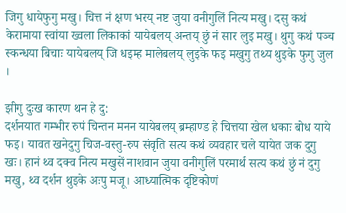जिगु धायेफुगु मखु। चित्त नं क्षण भरय् नष्ट जुया वनीगुलिं नित्य मखु। दसु कथं केरामाया स्वांया ख्वला लिकाकां यायेबलय् अन्तय् छुं नं सार लुइ मखु। थुगु कथं पञ्च स्कन्धया बिचाः यायेबलय् जि धइम्ह मालेबलय् लुइके फइ मखुगु तथ्य थुइके फुगु जुल ।

झीगु दुःख कारण थन हे दु:
दर्शनयात गम्भीर रुपं चिन्तन मनन यायेबलय् ब्रम्हाण्ड हे चित्तया खेल धकाः बोध याये फइ। यावत खनेदुगु चिज-वस्तु-रुप संवृति सत्य कथं व्यवहार चले यायेत जक दुगु खः। हानं थ्व दक्व नित्य मखुसें नाशवान जुया वनीगुलिं परमार्थ सत्य कथं छुं नं दुगु मखु, थ्व दर्शन थुइके अःपु मजू। आध्यात्मिक दृष्टिकोणं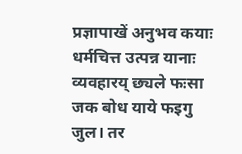प्रज्ञापाखें अनुभव कयाः धर्मचित्त उत्पन्न यानाः व्यवहारय् छ्यले फःसा जक बोध याये फइगु जुल। तर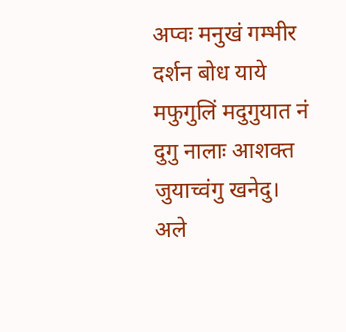अप्वः मनुखं गम्भीर दर्शन बोध याये मफुगुलिं मदुगुयात नं दुगु नालाः आशक्त जुयाच्वंगु खनेदु। अले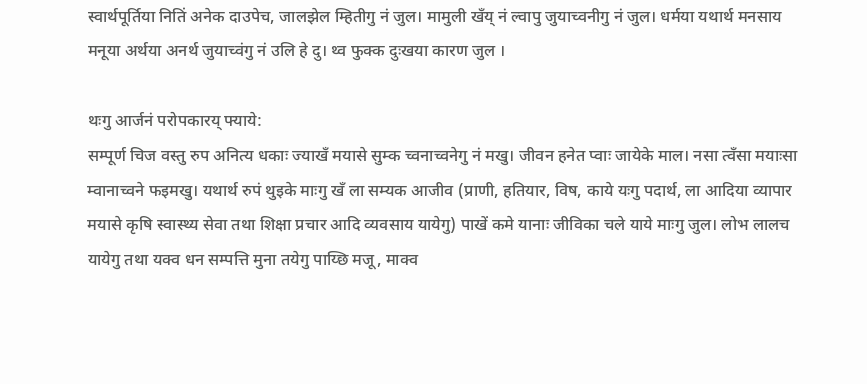स्वार्थपूर्तिया नितिं अनेक दाउपेच, जालझेल म्हितीगु नं जुल। मामुली खँय् नं ल्वापु जुयाच्वनीगु नं जुल। धर्मया यथार्थ मनसाय मनूया अर्थया अनर्थ जुयाच्वंगु नं उलि हे दु। थ्व फुक्क दुःखया कारण जुल ।

थःगु आर्जनं परोपकारय् फ्याये:
सम्पूर्ण चिज वस्तु रुप अनित्य धकाः ज्याखँ मयासे सुम्क च्वनाच्वनेगु नं मखु। जीवन हनेत प्वाः जायेके माल। नसा त्वँसा मयाःसा म्वानाच्वने फइमखु। यथार्थ रुपं थुइके माःगु खँ ला सम्यक आजीव (प्राणी, हतियार, विष, काये यःगु पदार्थ, ला आदिया व्यापार मयासे कृषि स्वास्थ्य सेवा तथा शिक्षा प्रचार आदि व्यवसाय यायेगु) पाखें कमे यानाः जीविका चले याये माःगु जुल। लोभ लालच यायेगु तथा यक्व धन सम्पत्ति मुना तयेगु पाय्छि मजू, माक्व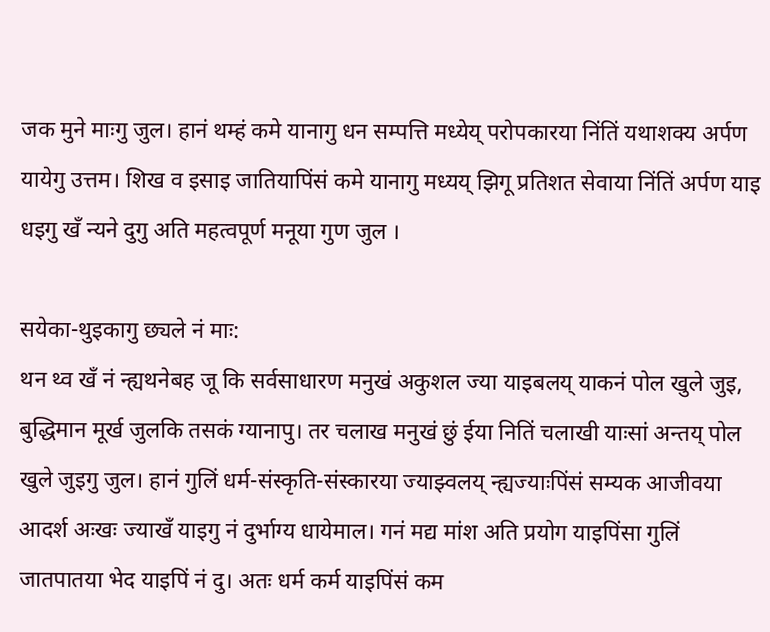जक मुने माःगु जुल। हानं थम्हं कमे यानागु धन सम्पत्ति मध्येय् परोपकारया निंतिं यथाशक्य अर्पण यायेगु उत्तम। शिख व इसाइ जातियापिंसं कमे यानागु मध्यय् झिगू प्रतिशत सेवाया निंतिं अर्पण याइ धइगु खँ न्यने दुगु अति महत्वपूर्ण मनूया गुण जुल ।

सयेका-थुइकागु छ्यले नं माः:
थन थ्व खँ नं न्ह्यथनेबह जू कि सर्वसाधारण मनुखं अकुशल ज्या याइबलय् याकनं पोल खुले जुइ, बुद्धिमान मूर्ख जुलकि तसकं ग्यानापु। तर चलाख मनुखं छुं ईया नितिं चलाखी याःसां अन्तय् पोल खुले जुइगु जुल। हानं गुलिं धर्म-संस्कृति-संस्कारया ज्याझ्वलय् न्ह्यज्याःपिंसं सम्यक आजीवया आदर्श अःखः ज्याखँ याइगु नं दुर्भाग्य धायेमाल। गनं मद्य मांश अति प्रयोग याइपिंसा गुलिं जातपातया भेद याइपिं नं दु। अतः धर्म कर्म याइपिंसं कम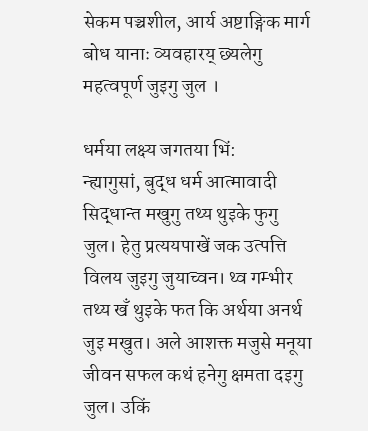सेकम पञ्चशील, आर्य अष्टाङ्गिक मार्ग बोध यानाः व्यवहारय् छ्यलेगु महत्वपूर्ण जुइगु जुल ।

धर्मया लक्ष्य जगतया भिं:
न्ह्यागुसां, बुद्ध धर्म आत्मावादी सिद्धान्त मखुगु तथ्य थुइके फुगु जुल। हेतु प्रत्ययपाखें जक उत्पत्ति विलय जुइगु जुयाच्वन। थ्व गम्भीर तथ्य खँ थुइके फत कि अर्थया अनर्थ जुइ मखुत। अले आशक्त मजुसे मनूया जीवन सफल कथं हनेगु क्षमता दइगु जुल। उकिं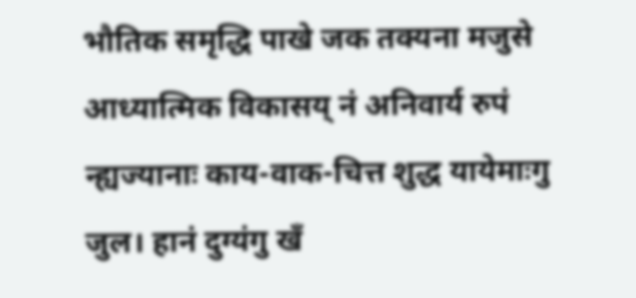भौतिक समृद्धि पाखे जक तक्यना मजुसे आध्यात्मिक विकासय् नं अनिवार्य रुपं न्ह्यज्यानाः काय-वाक-चित्त शुद्ध यायेमाःगु जुल। हानं दुग्यंगु खँ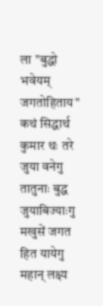ला "बुद्धो भवेयम् जगतोहिताय" कथं सिद्धार्थ कुमार थः तरे जुया वनेगु तातुनाः बुद्ध जुयाबिज्याःगु मखुसें जगत हित यायेगु महान् लक्ष्य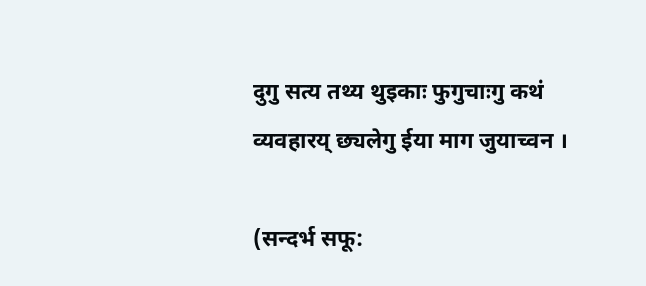दुगु सत्य तथ्य थुइकाः फुगुचाःगु कथं व्यवहारय् छ्यलेगु ईया माग जुयाच्वन ।

(सन्दर्भ सफू: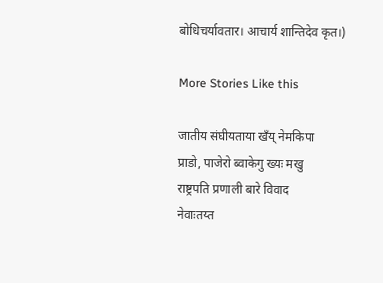बोधिचर्यावतार। आचार्य शान्तिदेव कृत।)

More Stories Like this

जातीय संघीयताया खँय् नेमकिपा
प्राडो, पाजेरो ब्वाकेगु ख्यः मखु
राष्ट्रपति प्रणाली बारे विवाद
नेवाःतय्त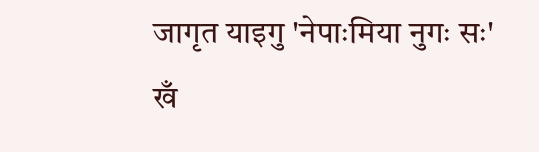जागृत याइगु 'नेपाःमिया नुगः सः'
खँ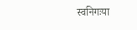स्वनिगःया